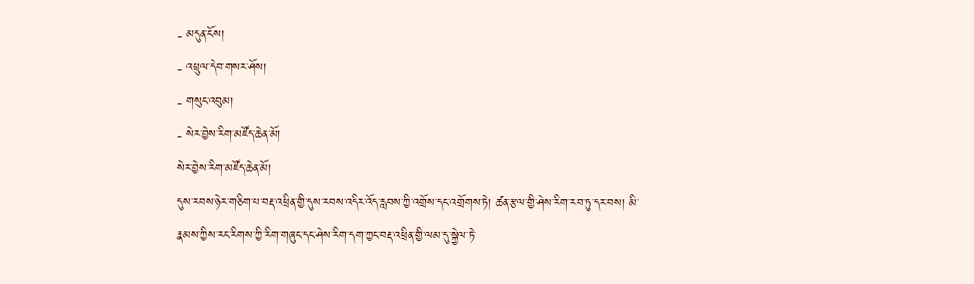- མདུན་ངོས།
- འཕྲུལ་དེབ་གསར་ཤོས།
- གསུང་འབུམ།
- སེར་བྱེས་རིག་མཛོད་ཆེན་མོ།
སེར་བྱེས་རིག་མཛོད་ཆེན་མོ།
དུས་རབས་ཉེར་གཅིག་པ་བརྡ་འཕྲིན་གྱི་དུས་རབས་འདིར་འོད་རླབས་ཀྱི་འགྲོས་དང་འགྲོགས་ཏེ། ཚན་རྩལ་གྱི་ཤེས་རིག་རབ་ཏུ་དར་བས། མི་རྣམས་ཀྱིས་རང་རིགས་ཀྱི་རིག་གཞུང་དང་ཤེས་རིག་དག་ཀྱང་བརྡ་འཕྲིན་གྱི་ལམ་དུ་སྐྱེལ་ཏེ་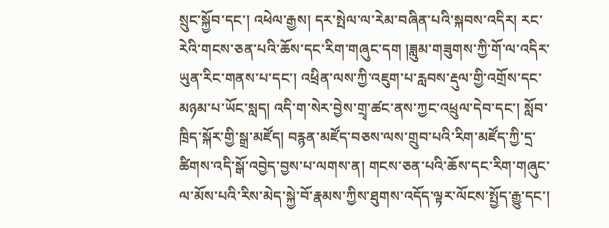སྲུང་སྐྱོབ་དང་། འཕེལ་རྒྱས། དར་སྤེལ་ལ་རེམ་བཞིན་པའི་སྐབས་འདིར། རང་རེའི་གངས་ཅན་པའི་ཆོས་དང་རིག་གཞུང་དག །ཟླུམ་གཟུགས་ཀྱི་གོ་ལ་འདིར་ཡུན་རིང་གནས་པ་དང་། འཕྲིན་ལས་ཀྱི་འཇུག་པ་རླབས་རྡུལ་གྱི་འགྲོས་དང་མཉམ་པ་ཡོང་སླད། འདི་ག་སེར་བྱེས་གྲྭ་ཚང་ནས་ཀྱང་འཕྲུལ་དེབ་དང་། སློབ་ཁྲིད་སྐོར་གྱི་སྒྲ་མཛོད། བརྙན་མཛོད་བཅས་ལས་གྲུབ་པའི་རིག་མཛོད་ཀྱི་དྲ་ཚིགས་འདི་སྒོ་འབྱེད་བྱས་པ་ལགས་ན། གངས་ཅན་པའི་ཆོས་དང་རིག་གཞུང་ལ་མོས་པའི་རིས་མེད་སྐྱེ་བོ་རྣམས་ཀྱིས་ཐུགས་འདོད་ལྟར་ལོངས་སྤྱོད་རྒྱུ་དང་།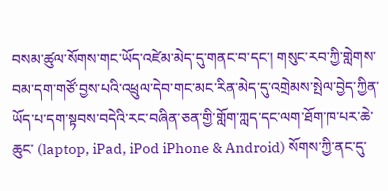བསམ་ཚུལ་སོགས་གང་ཡོད་འཛེམ་མེད་དུ་གནང་བ་དང་། གསུང་རབ་ཀྱི་གླེགས་བམ་དག་གཙོ་བྱས་པའི་འཕྲུལ་དེབ་གང་མང་རིན་མེད་དུ་འགྲེམས་སྤེལ་བྱེད་ཀྱིན་ཡོད་པ་དག་སྟབས་བདེའི་རང་བཞིན་ཅན་གྱི་གློག་ཀླད་དང་ལག་ཐོག་ཁ་པར་ཆེ་ཆུང་ (laptop, iPad, iPod iPhone & Android) སོགས་ཀྱི་ནང་དུ་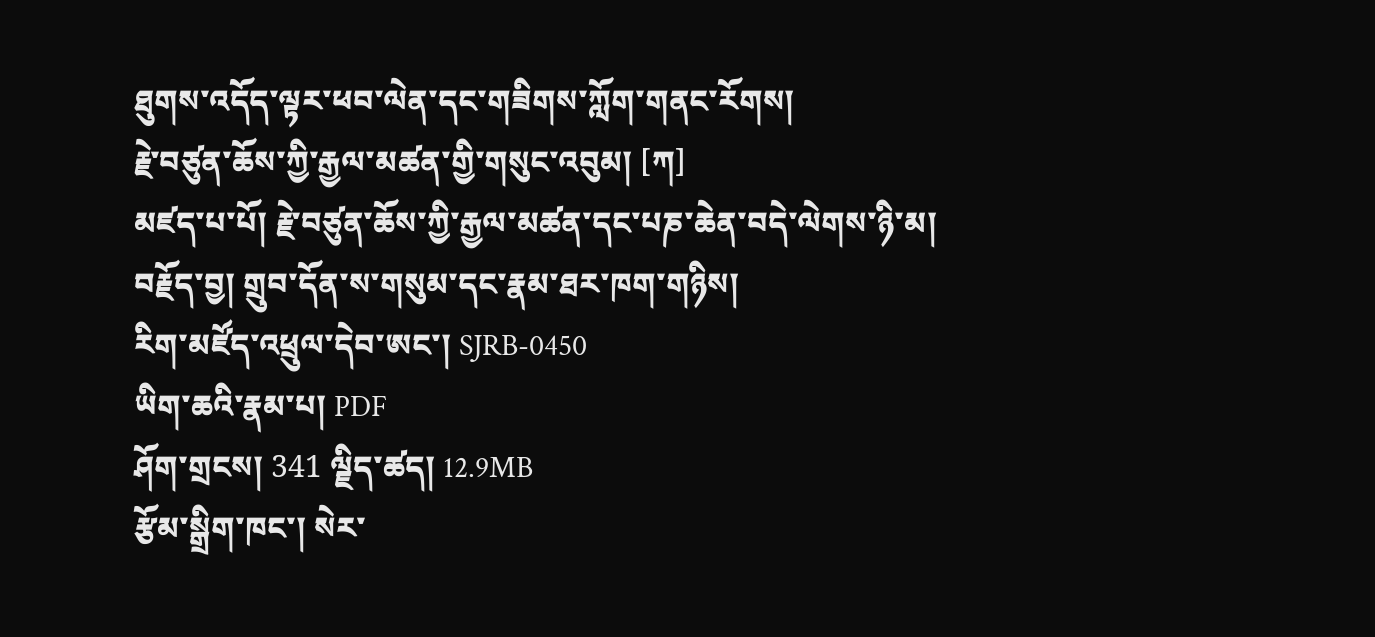ཐུགས་འདོད་ལྟར་ཕབ་ལེན་དང་གཟིགས་ཀློག་གནང་རོགས།
རྗེ་བཙུན་ཆོས་ཀྱི་རྒྱལ་མཚན་གྱི་གསུང་འབུམ། [ཀ]
མཛད་པ་པོ། རྗེ་བཙུན་ཆོས་ཀྱི་རྒྱལ་མཚན་དང་པཎ་ཆེན་བདེ་ལེགས་ཉི་མ།
བརྗོད་བྱ། གྲུབ་དོན་ས་གསུམ་དང་རྣམ་ཐར་ཁག་གཉིས།
རིག་མཛོད་འཕྲུལ་དེབ་ཨང་། SJRB-0450
ཡིག་ཆའི་རྣམ་པ། PDF
ཤོག་གྲངས། 341 ལྗིད་ཚད། 12.9MB
རྩོམ་སྒྲིག་ཁང་། སེར་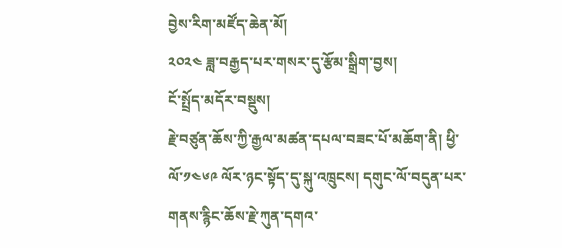བྱེས་རིག་མཛོད་ཆེན་མོ།
༢༠༢༤ ཟླ་བརྒྱད་པར་གསར་དུ་རྩོམ་སྒྲིག་བྱས།
ངོ་སྤྲོད་མདོར་བསྡུས།
རྗེ་བཙུན་ཆོས་ཀྱི་རྒྱལ་མཚན་དཔལ་བཟང་པོ་མཆོག་ནི། ཕྱི་ལོ་༡༤༦༩ ལོར་ཉང་སྟོད་དུ་སྐུ་འཁྲུངས། དགུང་ལོ་བདུན་པར་གནས་རྙིང་ཆོས་རྗེ་ཀུན་དགའ་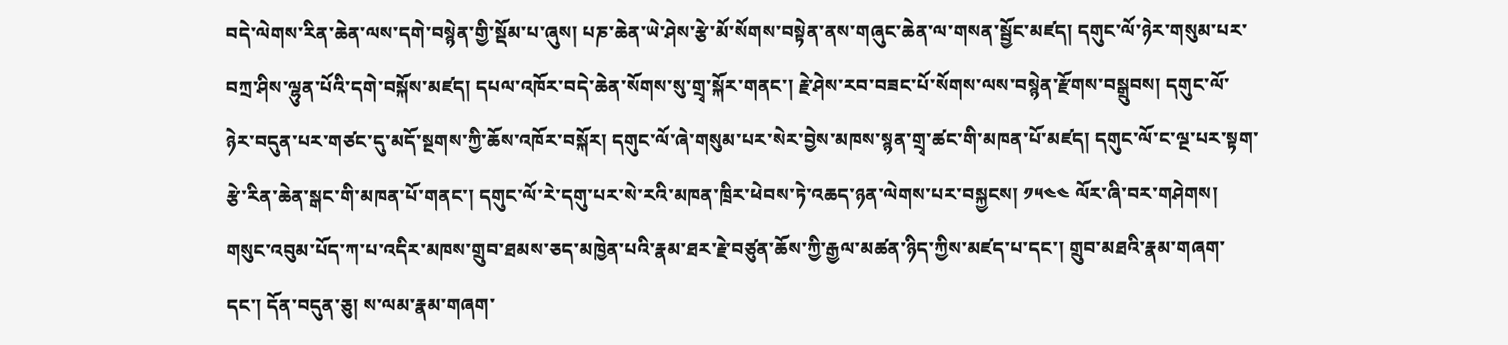བདེ་ལེགས་རིན་ཆེན་ལས་དགེ་བསྙེན་གྱི་སྡོམ་པ་ཞུས། པཎ་ཆེན་ཡེ་ཤེས་རྩེ་མོ་སོགས་བསྟེན་ནས་གཞུང་ཆེན་ལ་གསན་སྦྱོང་མཛད། དགུང་ལོ་ཉེར་གསུམ་པར་བཀྲ་ཤིས་ལྷུན་པོའི་དགེ་བསྐོས་མཛད། དཔལ་འཁོར་བདེ་ཆེན་སོགས་སུ་གྲྭ་སྐོར་གནང་། རྗེ་ཤེས་རབ་བཟང་པོ་སོགས་ལས་བསྙེན་རྫོགས་བསྒྲུབས། དགུང་ལོ་ཉེར་བདུན་པར་གཙང་དུ་མདོ་སྔགས་ཀྱི་ཆོས་འཁོར་བསྐོར། དགུང་ལོ་ཞེ་གསུམ་པར་སེར་བྱེས་མཁས་སྙན་གྲྭ་ཚང་གི་མཁན་པོ་མཛད། དགུང་ལོ་ང་ལྔ་པར་སྟག་རྩེ་རིན་ཆེན་སྒང་གི་མཁན་པོ་གནང་། དགུང་ལོ་རེ་དགུ་པར་སེ་རའི་མཁན་ཁྲིར་ཕེབས་ཏེ་འཆད་ཉན་ལེགས་པར་བསྐྱངས། ༡༥༤༤ ལོར་ཞི་བར་གཤེགས། གསུང་འབུམ་པོད་ཀ་པ་འདིར་མཁས་གྲུབ་ཐམས་ཅད་མཁྱེན་པའི་རྣམ་ཐར་རྗེ་བཙུན་ཆོས་ཀྱི་རྒྱལ་མཚན་ཉིད་ཀྱིས་མཛད་པ་དང་། གྲུབ་མཐའི་རྣམ་གཞག་དང་། དོན་བདུན་ཅུ། ས་ལམ་རྣམ་གཞག་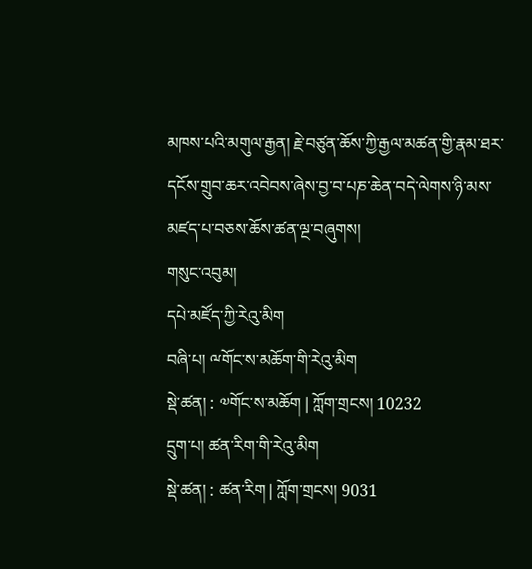མཁས་པའི་མགུལ་རྒྱན། རྗེ་བཙུན་ཆོས་ཀྱི་རྒྱལ་མཚན་གྱི་རྣམ་ཐར་དངོས་གྲུབ་ཆར་འབེབས་ཞེས་བྱ་བ་པཎ་ཆེན་བདེ་ལེགས་ཉི་མས་མཛད་པ་བཅས་ཆོས་ཚན་ལྔ་བཞུགས།
གསུང་འབུམ།
དཔེ་མཛོད་ཀྱི་རེའུ་མིག
བཞི་པ། ྋགོང་ས་མཆོག་གི་རེའུ་མིག
སྡེ་ཚན། : ༧གོང་ས་མཆོག | ཀློག་གྲངས། 10232
དྲུག་པ། ཚན་རིག་གི་རེའུ་མིག
སྡེ་ཚན། : ཚན་རིག | ཀློག་གྲངས། 9031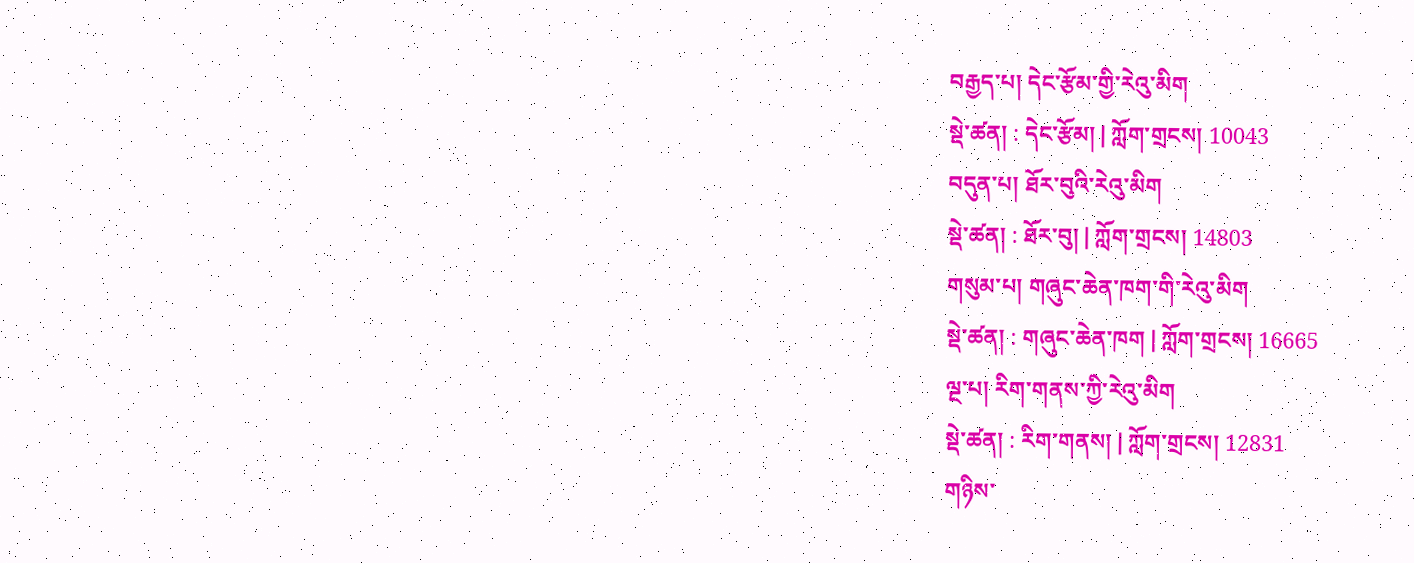བརྒྱད་པ། དེང་རྩོམ་གྱི་རེའུ་མིག
སྡེ་ཚན། : དེང་རྩོམ། | ཀློག་གྲངས། 10043
བདུན་པ། ཐོར་བུའི་རེའུ་མིག
སྡེ་ཚན། : ཐོར་བུ། | ཀློག་གྲངས། 14803
གསུམ་པ། གཞུང་ཆེན་ཁག་གི་རེའུ་མིག
སྡེ་ཚན། : གཞུང་ཆེན་ཁག | ཀློག་གྲངས། 16665
ལྔ་པ། རིག་གནས་ཀྱི་རེའུ་མིག
སྡེ་ཚན། : རིག་གནས། | ཀློག་གྲངས། 12831
གཉིས་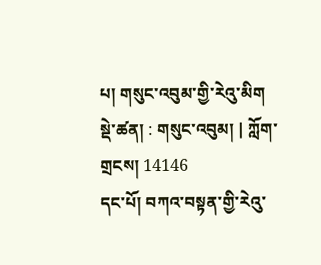པ། གསུང་འབུམ་གྱི་རེའུ་མིག
སྡེ་ཚན། : གསུང་འབུམ། | ཀློག་གྲངས། 14146
དང་པོ། བཀའ་བསྟན་གྱི་རེའུ་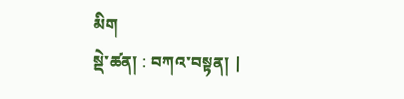མིག
སྡེ་ཚན། : བཀའ་བསྟན། |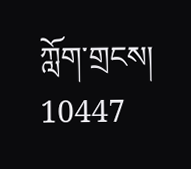ཀློག་གྲངས། 10447